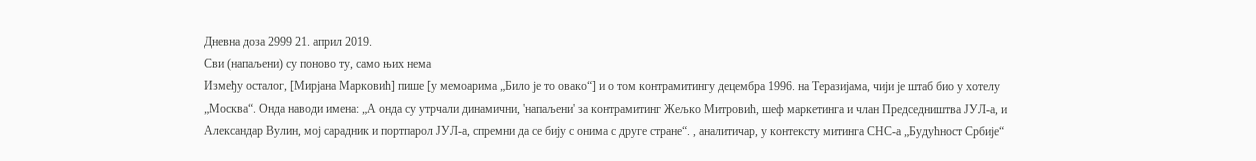Дневна доза 2999 21. април 2019.
Сви (напаљени) су поново ту, само њих нема
Између осталог, [Мирјана Марковић] пише [у мемоарима „Било је то овако“] и о том контрамитингу децембра 1996. на Теразијама, чији је штаб био у хотелу „Москва“. Онда наводи имена: „А онда су утрчали динамични, 'напаљени' за контрамитинг Жељко Митровић, шеф маркетинга и члан Председништва ЈУЛ-а, и Александар Вулин, мој сарадник и портпарол ЈУЛ-а, спремни да се бију с онима с друге стране“. , аналитичар, у контексту митинга СНС-а „Будућност Србије“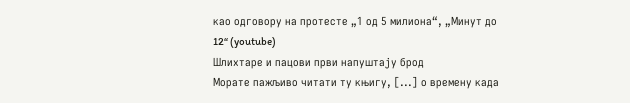као одговору на протесте „1 од 5 милиона“, „Минут до 12“ (youtube)
Шлихтаре и пацови први напуштају брод
Морате пажљиво читати ту књигу, [...] о времену када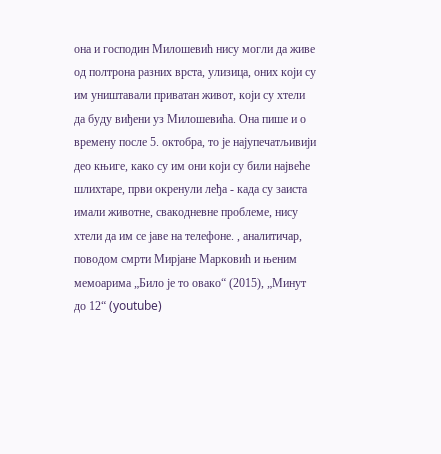она и господин Милошевић нису могли да живе од полтрона разних врста, улизица, оних који су им уништавали приватан живот, који су хтели да буду виђени уз Милошевића. Она пише и о времену после 5. октобра, то је најупечатљивији део књиге, како су им они који су били највеће шлихтаре, први окренули леђа - када су заиста имали животне, свакодневне проблеме, нису хтели да им се јаве на телефоне. , аналитичар, поводом смрти Мирјане Марковић и њеним мемоарима „Било је то овако“ (2015), „Минут до 12“ (youtube)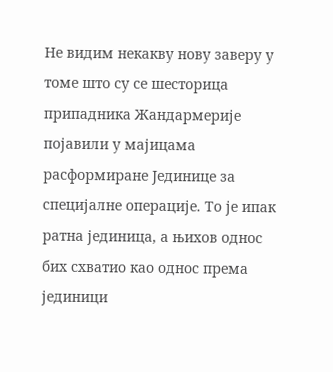Не видим некакву нову заверу у томе што су се шесторица припадника Жандармерије појавили у мајицама расформиране Јединице за специјалне операције. То је ипак ратна јединица, а њихов однос бих схватио као однос према јединици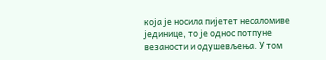која је носила пијетет несаломиве јединице, то је однос потпуне везаности и одушевљења. У том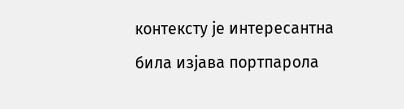контексту је интересантна била изјава портпарола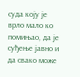суда коју је врло мало ко помињао, да је суђење јавно и да свако може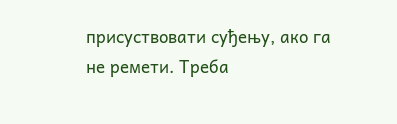присуствовати суђењу, ако га не ремети. Треба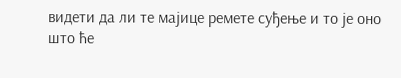видети да ли те мајице ремете суђење и то је оно што ће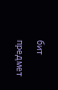бит предмет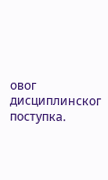овог дисциплинског поступка.